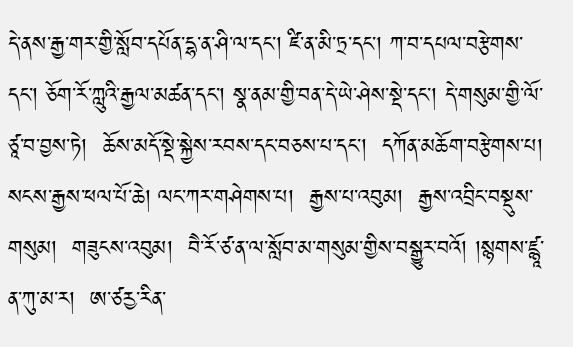དེ་ནས་རྒྱ་གར་གྱི་སློབ་དཔོན་དྷ་ན་ཤི་ལ་དང་། ཛི་ན་མི་ཏྲ་དང་། ཀ་བ་དཔལ་བརྩེགས་དང་། ཅོག་རོ་ཀླུའི་རྒྱལ་མཚན་དང་། སྣ་ནམ་གྱི་བན་དེ་ཡེ་ཤེས་སྡེ་དང་། དེ་གསུམ་གྱི་ལོ་ཙཱ་བ་བྱས་ཏེ།  ཆོས་མདོ་སྡེ་སྐྱེས་རབས་དང་བཅས་པ་དང་།  དཀོན་མཆོག་བརྩེགས་པ། སངས་རྒྱས་ཕལ་པོ་ཆེ། ལང་ཀར་གཤེགས་པ།  རྒྱས་པ་འབུམ།  རྒྱས་འབྲིང་བསྡུས་གསུམ།  གཟུངས་འབུམ།  བཻ་རོ་ཙ་ན་ལ་སློབ་མ་གསུམ་གྱིས་བསྒྱུར་བའོ། །སྙགས་ཛྙཱ་ན་ཀུ་མ་ར།  ཨ་ཙརྱ་རིན་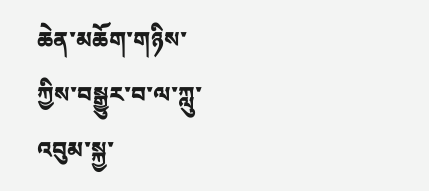ཆེན་མཆོག་གཉིས་ཀྱིས་བསྒྱུར་བ་ལ་ཀླུ་འབུམ་སྐྱ་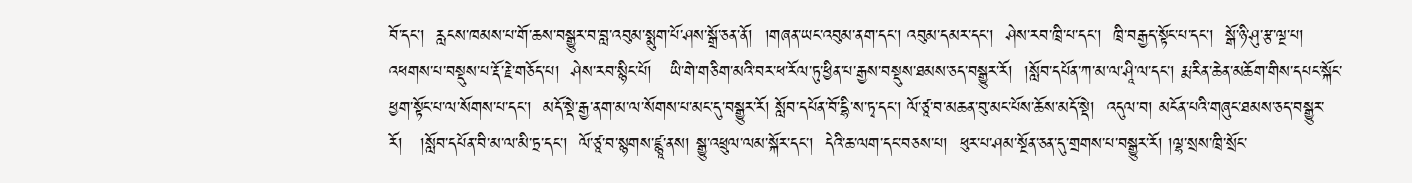བོ་དང་།  རླངས་ཁམས་པ་གོ་ཆས་བསྒྱུར་བ་བླ་འབུམ་སྨུག་པོ་ཤས་སྒྲོ་ཅན་ནོ།  །གཞན་ཡང་འབུམ་ནག་དང་། འབུམ་དམར་དང་།  ཤེས་རབ་ཁྲི་པ་དང་།  ཁྲི་བརྒྱད་སྟོང་པ་དང་།  སྒོ་ཉི་ཤུ་རྩ་ལྔ་པ།  འཕགས་པ་བསྡུས་པ་རྡོ་རྗེ་གཅོད་པ།  ཤེས་རབ་སྙིང་པོ།   ཡི་གེ་གཅིག་མའི་བར་ཕ་རོལ་ཏུ་ཕྱིན་པ་རྒྱས་བསྡུས་ཐམས་ཅད་བསྒྱུར་རོ།  །སློབ་དཔོན་ཀ་མ་ལ་ཤཱི་ལ་དང་། རྨ་རིན་ཆེན་མཆོག་གིས་དཔང་སྐོང་ཕྱག་སྟོང་པ་ལ་སོགས་པ་དང་།  མདོ་སྡེ་རྒྱ་ནག་མ་ལ་སོགས་པ་མང་དུ་བསྒྱུར་རོ། སློབ་དཔོན་བོ་དྷི་ས་ཏྭ་དང་། ལོ་ཙཱ་བ་མཆན་བུ་མང་པོས་ཆོས་མདོ་སྡེ།  འདུལ་བ། མངོན་པའི་གཞུང་ཐམས་ཅད་བསྒྱུར་རོ།   །སློབ་དཔོན་བི་མ་ལ་མི་ཏྲ་དང་།  ལོ་ཙཱ་བ་སྙགས་ཛྙཱ་ནས། སྒྱུ་འཕྲུལ་ལམ་སྐོར་དང་།  དེའི་ཆ་ལག་དང་བཅས་པ།  ཕུར་པ་ཤམ་སྔོན་ཅན་དུ་གྲགས་པ་བསྒྱུར་རོ། །ལྷ་སྲས་ཁྲི་སྲོང་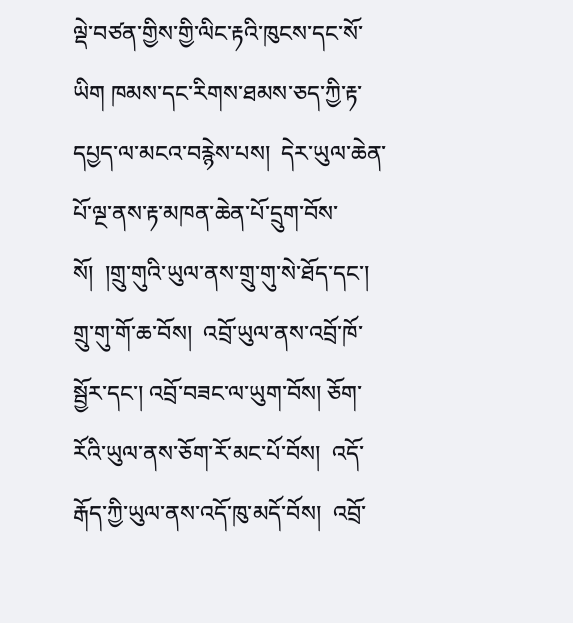ལྡེ་བཙན་གྱིས་གྱི་ལིང་རྟའི་ཁུངས་དང་སོ་ཡིག ཁམས་དང་རིགས་ཐམས་ཅད་ཀྱི་རྟ་དཔྱད་ལ་མངའ་བརྙེས་པས།  དེར་ཡུལ་ཆེན་པོ་ལྔ་ནས་རྟ་མཁན་ཆེན་པོ་དྲུག་བོས་སོ།  །གྲུ་གུའི་ཡུལ་ནས་གྲུ་གུ་སེ་ཐོད་དང་། གྲུ་གུ་གོ་ཆ་བོས།  འབྲོ་ཡུལ་ནས་འབྲོ་ཁོ་སྦྱོར་དང་། འབྲོ་བཟང་ལ་ཡུག་བོས། ཅོག་རོའི་ཡུལ་ནས་ཅོག་རོ་མང་པོ་བོས།  འདོ་རྒོད་ཀྱི་ཡུལ་ནས་འདོ་ཁུ་མདོ་བོས།  འབྲོ་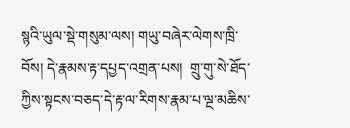སྙའི་ཡུལ་སྡེ་གསུམ་ལས། གཡུ་བཞེར་ལེགས་ཁྲི་བོས། དེ་རྣམས་རྟ་དཔྱད་འགྲན་པས།  གྲུ་གུ་སེ་ཐོད་ཀྱིས་སྟངས་བཅད་དེ་རྟ་ལ་རིགས་རྣམ་པ་ལྔ་མཆིས་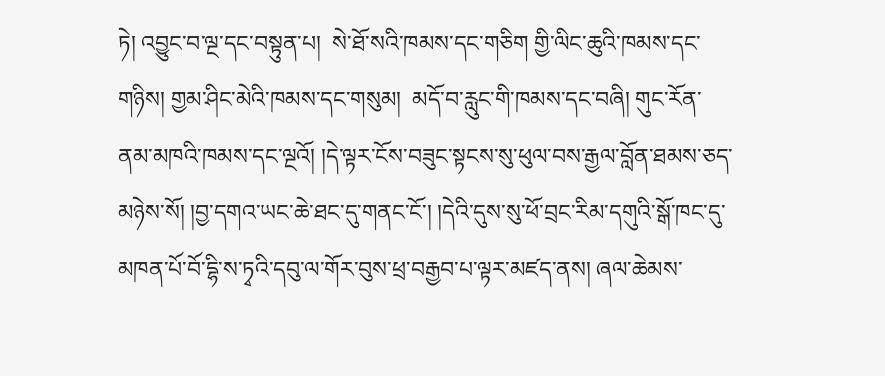ཏེ། འབྱུང་བ་ལྔ་དང་བསྟུན་པ།  སེ་ཐོ་སའི་ཁམས་དང་གཅིག གྱི་ལིང་ཆུའི་ཁམས་དང་གཉིས། གྱམ་ཤིང་མེའི་ཁམས་དང་གསུམ།  མདོ་བ་རླུང་གི་ཁམས་དང་བཞི། གུང་རོན་ནམ་མཁའི་ཁམས་དང་ལྔའོ། །དེ་ལྟར་ངོས་བཟུང་སྟངས་སུ་ཕུལ་བས་རྒྱལ་བློན་ཐམས་ཅད་མཉེས་སོ། །བྱ་དགའ་ཡང་ཆེ་ཐང་དུ་གནང་ངོ་། །དེའི་དུས་སུ་ཕོ་བྲང་རིམ་དགུའི་སྒོ་ཁང་དུ་མཁན་པོ་བོ་དྷི་ས་ཏྭའི་དབུ་ལ་གོར་བུས་ཕྲ་བརྒྱབ་པ་ལྟར་མཛད་ནས། ཞལ་ཆེམས་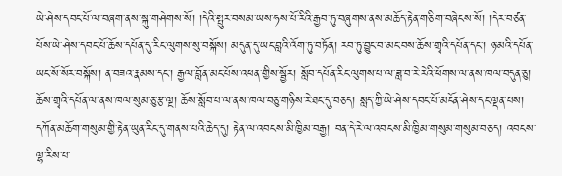ཡེ་ཤེས་དབང་པོ་ལ་བཞག་ནས་སྐུ་གཤེགས་སོ། །དེའི་སྤུར་བསམ་ཡས་ཧས་པོ་རིའི་རྒྱབ་ཏུ་བཞུགས་ནས་མཆོད་རྟེན་གཅིག་བཞེངས་སོ། །དེར་བཙན་པོས་ཡེ་ཤེས་དབང་པོ་ཆོས་དཔོན་དུ་རིང་ལུགས་སུ་བསྐོས། མདུན་དུ་ཡང་བླའི་འོག་ཏུ་བཏོན། རབ་ཏུ་བྱུང་བ་མང་བས་ཆོས་གྲྭའི་དཔོན་དང་། ཉ་མའི་དཔོན་ཡང་སོ་སོར་བསྐོས། ན་བཟའ་རྣམས་དང་། རྒྱལ་བློན་མང་པོས་འཕན་གྱིས་སྦྱོར། སློབ་དཔོན་རིང་ལུགས་པ་ལ་ཟླ་བ་རེ་རེའི་ཕོགས་ལ་ནས་ཁལ་བདུན་ཅུ། ཆོས་གྲྭའི་དཔོན་ལ་ནས་ཁལ་སུམ་ཅུ་རྩ་ལྔ། ཆོས་སློབ་པ་ལ་ནས་ཁལ་བཅུ་གཉིས་རེ་ཐང་དུ་བཅད། སླད་ཀྱི་ཡེ་ཤེས་དབང་པོ་མངོན་ཤེས་དང་ལྡན་པས། དཀོན་མཆོག་གསུམ་གྱི་རྟེན་ཡུན་རིང་དུ་གནས་པའི་ཆེད་དུ། རྟེན་ལ་འབངས་མི་ཁྱིམ་བརྒྱ། བན་དེ་རེ་ལ་འབངས་མི་ཁྱིམ་གསུམ་གསུམ་བཅད། འབངས་ལྷ་རིས་པ་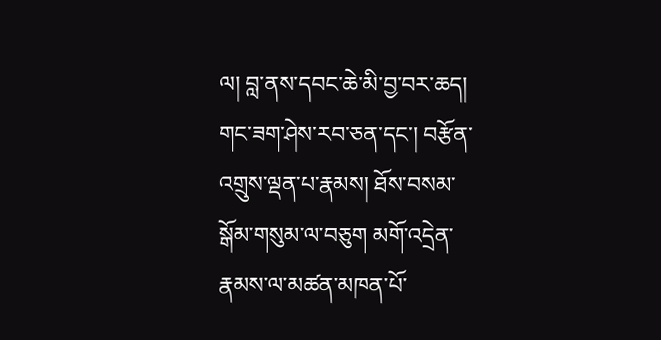ལ། བླ་ནས་དབང་ཆེ་མི་བྱ་བར་ཆད། གང་ཟག་ཤེས་རབ་ཅན་དང་། བརྩོན་འགྲུས་ལྡན་པ་རྣམས། ཐོས་བསམ་སྒོམ་གསུམ་ལ་བཅུག མགོ་འདྲེན་རྣམས་ལ་མཚན་མཁན་པོ་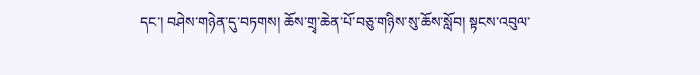དང་། བཤེས་གཉེན་དུ་བཏགས། ཆོས་གྲྭ་ཆེན་པོ་བཅུ་གཉིས་སུ་ཆོས་སློབ། སྟངས་འབུལ་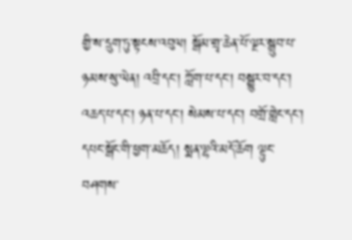གྱི་ས་དྲུག་ཏུ་སྟངས་འབུལ། སྒོམ་གྲྭ་ཆེན་པོ་ལྔར་སྒྲུབ་པ་ཉམས་སུ་ལེན། འབྲི་དང་། ཀློག་པ་དང་། བསྒྱུར་བ་དང་། འཆད་པ་དང་། ཉན་པ་དང་། སེམས་པ་དང་། བགྲོ་གླེང་དང་། དཔང་སྒོང་གི་ཕྱག་མཆོད། སྨན་ལྷའི་མདོ་ཆོག ལྟུང་བཤགས་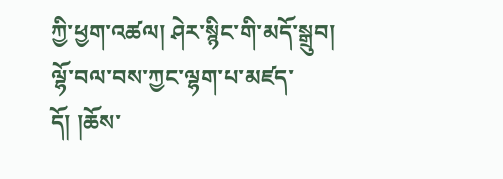ཀྱི་ཕྱག་འཚལ། ཤེར་སྙིང་གི་མདོ་སྒྲུབ། ལྷོ་བལ་བས་ཀྱང་ལྷག་པ་མཛད་དོ། །ཆོས་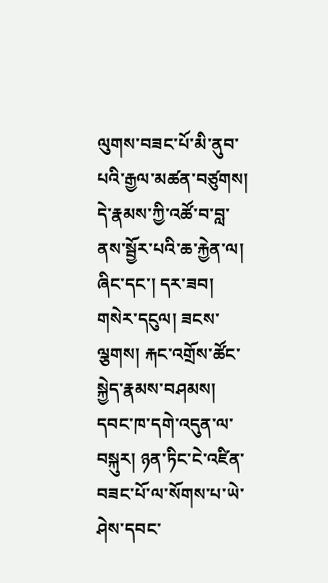ལུགས་བཟང་པོ་མི་ནུབ་པའི་རྒྱལ་མཚན་བཙུགས། དེ་རྣམས་ཀྱི་འཚོ་བ་བླ་ནས་སྦྱོར་པའི་ཆ་རྐྱེན་ལ། ཞིང་དང་། དར་ཟབ། གསེར་དངུལ། ཟངས་ལྕགས། རྐང་འགྲོས་ཚོང་སྐྱེད་རྣམས་བཤམས། དབང་ཁ་དགེ་འདུན་ལ་བསྐུར། ཉན་ཏིང་ངེ་འཛིན་བཟང་པོ་ལ་སོགས་པ་ཡེ་ཤེས་དབང་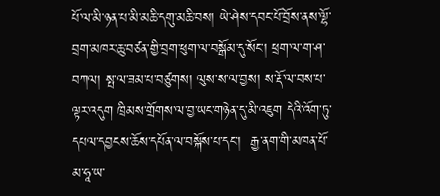པོ་ལ་མི་ཉན་པ་མི་མཆི་དགུ་མཆི་བས། ཡེ་ཤེས་དབང་པོ་བྲོས་ནས་ལྷོ་བྲག་མཁར་ཆུ་བཙན་གྱི་བྲག་ཕུག་ལ་བསྒོམ་དུ་སོང་། ཕྲག་ལ་ག་ཤ་བཀལ། སྤ་ལ་ཟམ་པ་བཙུགས། ལུས་ས་ལ་བྱས། ས་རྡོ་ལ་བས་པ་ལྟར་འདུག ཁྲིམས་གྲོགས་ལ་བྱ་ཡང་གཉེན་དུ་མི་འཇུག དེའི་འོག་ཏུ་དཔལ་དབྱངས་ཆོས་དཔོན་ལ་བསྐོས་པ་དང་།  རྒྱ་ནག་གི་མཁན་པོ་མ་ཧཱ་ཡ་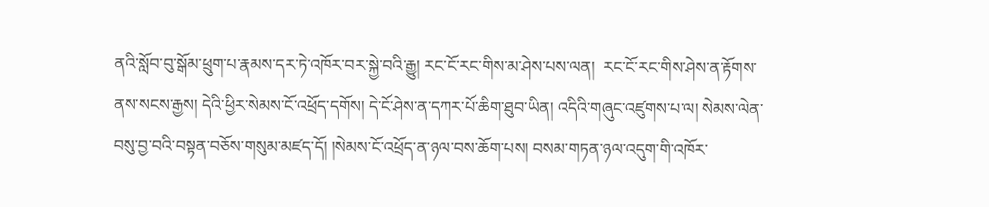ནའི་སློབ་བུ་སྒོམ་ཕྲུག་པ་རྣམས་དར་ཏེ་འཁོར་བར་སྐྱེ་བའི་རྒྱུ། རང་ངོ་རང་གིས་མ་ཤེས་པས་ལན།  རང་ངོ་རང་གིས་ཤེས་ན་རྟོགས་ནས་སངས་རྒྱས། དེའི་ཕྱིར་སེམས་ངོ་འཕྲོད་དགོས། དེ་ངོ་ཤེས་ན་དཀར་པོ་ཆིག་ཐུབ་ཡིན། འདིའི་གཞུང་འཛུགས་པ་ལ། སེམས་ལེན་བསུ་བྱ་བའི་བསྟན་བཅོས་གསུམ་མཛད་དོ། །སེམས་ངོ་འཕྲོད་ན་ཉལ་བས་ཆོག་པས། བསམ་གཏན་ཉལ་འདུག་གི་འཁོར་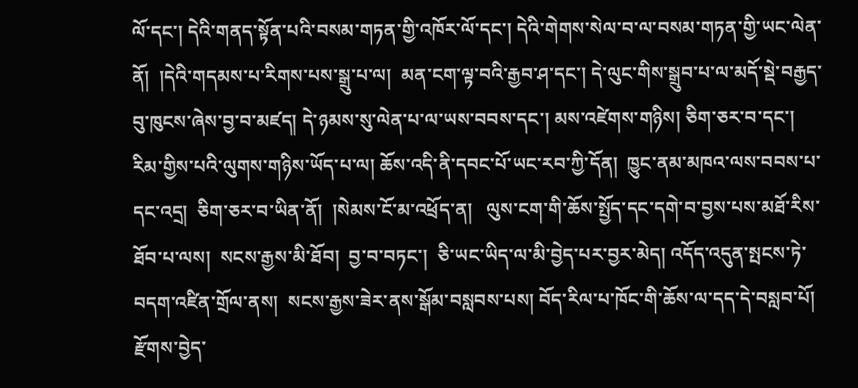ལོ་དང་། དེའི་གནད་སྟོན་པའི་བསམ་གཏན་གྱི་འཁོར་ལོ་དང་། དེའི་གེགས་སེལ་བ་ལ་བསམ་གཏན་གྱི་ཡང་ལེན་ནོ།  །དེའི་གདམས་པ་རིགས་པས་སྒྲུ་པ་ལ།  མན་ངག་ལྟ་བའི་རྒྱབ་ཤ་དང་། དེ་ལུང་གིས་སྒྲུབ་པ་ལ་མདོ་སྡེ་བརྒྱད་བུ་ཁུངས་ཞེས་བྱ་བ་མཛད། དེ་ཉམས་སུ་ལེན་པ་ལ་ཡས་བབས་དང་། མས་འཛེགས་གཉིས། ཅིག་ཅར་བ་དང་། རིམ་གྱིས་པའི་ལུགས་གཉིས་ཡོད་པ་ལ། ཆོས་འདི་ནི་དབང་པོ་ཡང་རབ་ཀྱི་དོན།  ཁྱུང་ནམ་མཁའ་ལས་བབས་པ་དང་འདྲ།  ཅིག་ཅར་བ་ཡིན་ནོ།  །སེམས་ངོ་མ་འཕྲོད་ན།   ལུས་ངག་གི་ཆོས་སྤྱོད་དང་དགེ་བ་བྱས་པས་མཐོ་རིས་ཐོབ་པ་ལས།  སངས་རྒྱས་མི་ཐོབ།  བྱ་བ་བཏང་།  ཅི་ཡང་ཡིད་ལ་མི་བྱེད་པར་བྱར་མེད། འདོད་འདུན་སྤངས་ཏེ་བདག་འཛིན་གྲོལ་ནས།  སངས་རྒྱས་ཟེར་ནས་སྒོམ་བསླབས་པས། བོད་རིལ་པ་ཁོང་གི་ཆོས་ལ་དད་དེ་བསླབ་པོ། རྫོགས་བྱེད་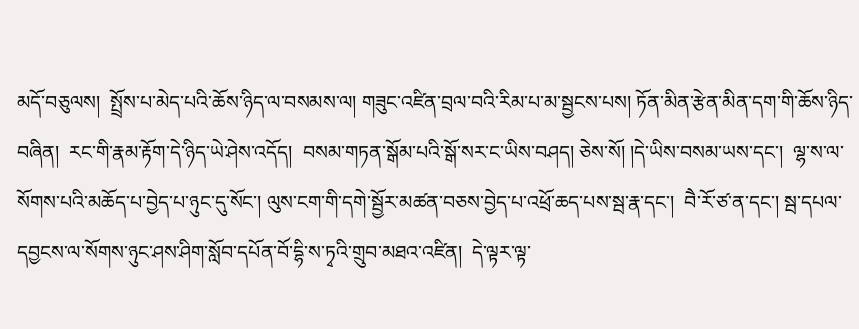མདོ་བཅུལས།  སྤྲོས་པ་མེད་པའི་ཆོས་ཉིད་ལ་བསམས་ལ། གཟུང་འཛིན་བྲལ་བའི་རིམ་པ་མ་སྦྱངས་པས། ཏོན་མིན་རྩེན་མིན་དག་གི་ཆོས་ཉིད་བཞིན།  རང་གི་རྣམ་རྟོག་དེ་ཉིད་ཡེ་ཤེས་འདོད།  བསམ་གཏན་སྒོམ་པའི་སྒོ་སར་ང་ཡིས་བཤད། ཅེས་སོ། །དེ་ཡིས་བསམ་ཡས་དང་།  ལྷ་ས་ལ་སོགས་པའི་མཆོད་པ་བྱེད་པ་ཉུང་དུ་སོང་། ལུས་ངག་གི་དགེ་སྦྱོར་མཚན་བཅས་བྱེད་པ་འཕྲོ་ཆད་པས་སྦ་རྣ་དང་།  བཻ་རོ་ཙ་ན་དང་། སྦ་དཔལ་དབྱངས་ལ་སོགས་ཉུང་ཤས་ཤིག་སློབ་དཔོན་བོ་དྷི་ས་ཏྭའི་གྲུབ་མཐའ་འཛིན།  དེ་ལྟར་ལྟ་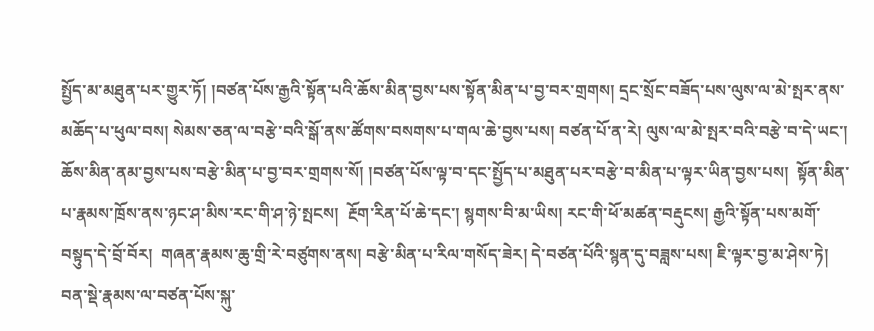སྤྱོད་མ་མཐུན་པར་གྱུར་ཏོ། །བཙན་པོས་རྒྱའི་སྟོན་པའི་ཆོས་མིན་བྱས་པས་སྟོན་མིན་པ་བྱ་བར་གྲགས། དྲང་སྲོང་བཟོད་པས་ལུས་ལ་མེ་སྤར་ནས་མཆོད་པ་ཕུལ་བས། སེམས་ཅན་ལ་བརྩེ་བའི་སྒོ་ནས་ཚོགས་བསགས་པ་གལ་ཆེ་བྱས་པས། བཙན་པོ་ན་རེ། ལུས་ལ་མེ་སྤར་བའི་བརྩེ་བ་དེ་ཡང་། ཆོས་མིན་ནམ་བྱས་པས་བརྩེ་མིན་པ་བྱ་བར་གྲགས་སོ། །བཙན་པོས་ལྟ་བ་དང་སྤྱོད་པ་མཐུན་པར་བརྩེ་བ་མིན་པ་ལྟར་ཡིན་བྱས་པས།  སྟོན་མིན་པ་རྣམས་ཁྲོས་ནས་ཉང་ཤ་མིས་རང་གི་ཤ་ཉེ་སྤངས།  རྔོག་རིན་པོ་ཆེ་དང་། སྙགས་བི་མ་ཡིས། རང་གི་ཕོ་མཚན་བརྡུངས། རྒྱའི་སྟོན་པས་མགོ་བསྟུད་དེ་བྲོ་བོར།  གཞན་རྣམས་ཆུ་གྲི་རེ་བཙུགས་ནས། བརྩེ་མིན་པ་རིལ་གསོད་ཟེར། དེ་བཙན་པོའི་སྙན་དུ་བཟླས་པས། ཇི་ལྟར་བྱ་མ་ཤེས་ཏེ། བན་སྡེ་རྣམས་ལ་བཙན་པོས་སྐུ་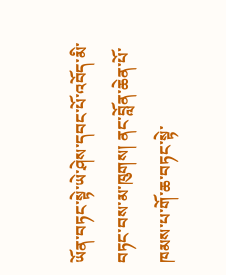ཡོན་བཏང་སྟེ་ཡེ་ཤེས་དབང་པོ་འབོད་མི་བཏང་བས་མ་ཁུགས། ནང་བློན་ཆེན་པོ་ཁམས་པ་གོ་ཆ་བཏང་སྟེ་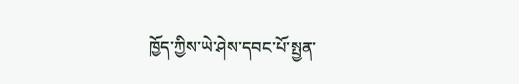ཁྱོད་ཀྱིས་ཡེ་ཤེས་དབང་པོ་སྤྱན་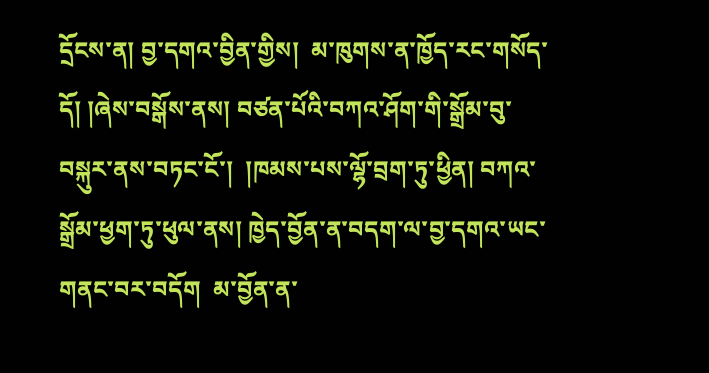དྲོངས་ན། བྱ་དགའ་བྱིན་གྱིས།  མ་ཁུགས་ན་ཁྱོད་རང་གསོད་དོ། །ཞེས་བསྒོས་ནས། བཙན་པོའི་བཀའ་ཤོག་གི་སྒྲོམ་བུ་བསྐུར་ནས་བཏང་ངོ་།  །ཁམས་པས་ལྷོ་བྲག་ཏུ་ཕྱིན། བཀའ་སྒྲོམ་ཕྱག་ཏུ་ཕུལ་ནས། ཁྱེད་བྱོན་ན་བདག་ལ་བྱ་དགའ་ཡང་གནང་བར་བདོག  མ་བྱོན་ན་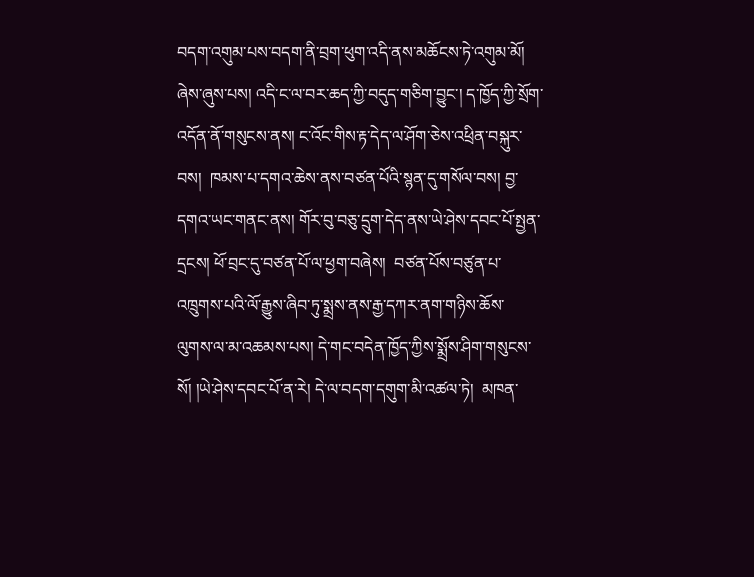བདག་འགུམ་པས་བདག་ནི་བྲག་ཕུག་འདི་ནས་མཆོངས་ཏེ་འགུམ་མོ། ཞེས་ཞུས་པས། འདི་ང་ལ་བར་ཆད་ཀྱི་བདུད་གཅིག་བྱུང་། ད་ཁྱོད་ཀྱི་སྲོག་འདོན་ནོ་གསུངས་ནས། ང་འོང་གིས་རྟ་དེད་ལ་ཤོག་ཅེས་འཕྲིན་བསྐུར་བས།  ཁམས་པ་དགའ་ཆེས་ནས་བཙན་པོའི་སྙན་དུ་གསོལ་བས། བྱ་དགའ་ཡང་གནང་ནས། གོར་བུ་བཅུ་དྲུག་དེད་ནས་ཡེ་ཤེས་དབང་པོ་སྤྱན་དྲངས། ཕོ་བྲང་དུ་བཙན་པོ་ལ་ཕྱག་བཞེས།  བཙན་པོས་བཙུན་པ་འཁྲུགས་པའི་ལོ་རྒྱུས་ཞིབ་ཏུ་སྨྲས་ནས་རྒྱ་དཀར་ནག་གཉིས་ཆོས་ལུགས་ལ་མ་འཆམས་པས། དེ་གང་བདེན་ཁྱོད་ཀྱིས་སྨྲོས་ཤིག་གསུངས་སོ། །ཡེ་ཤེས་དབང་པོ་ན་རེ། དེ་ལ་བདག་དགུག་མི་འཚལ་ཏེ།  མཁན་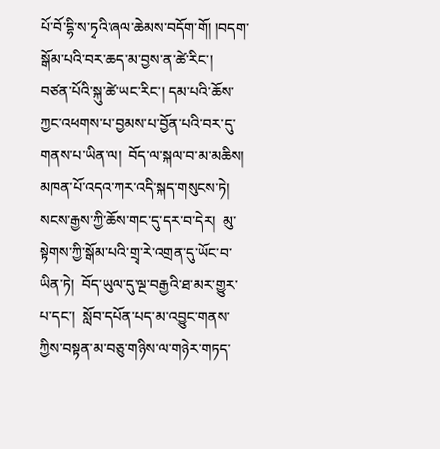པོ་བོ་དྷི་ས་ཏྭའི་ཞལ་ཆེམས་བདོག་གོ། །བདག་སྒོམ་པའི་བར་ཆད་མ་བྱས་ན་ཚེ་རིང་།  བཙན་པོའི་སྐུ་ཚེ་ཡང་རིང་། དམ་པའི་ཆོས་ཀྱང་འཕགས་པ་བྱམས་པ་བྱོན་པའི་བར་དུ་གནས་པ་ཡིན་ལ།  བོད་ལ་སྐལ་བ་མ་མཆིས། མཁན་པོ་འདའ་ཀར་འདི་སྐད་གསུངས་ཏེ། སངས་རྒྱས་ཀྱི་ཆོས་གང་དུ་དར་བ་དེར།  མུ་སྟེགས་ཀྱི་སྒོམ་པའི་གྲྭ་རེ་འགྲན་དུ་ཡོང་བ་ཡིན་ཏེ།  བོད་ཡུལ་དུ་ལྔ་བརྒྱའི་ཐ་མར་གྱུར་པ་དང་།  སློབ་དཔོན་པད་མ་འབྱུང་གནས་ཀྱིས་བསྟན་མ་བཅུ་གཉིས་ལ་གཉེར་གཏད་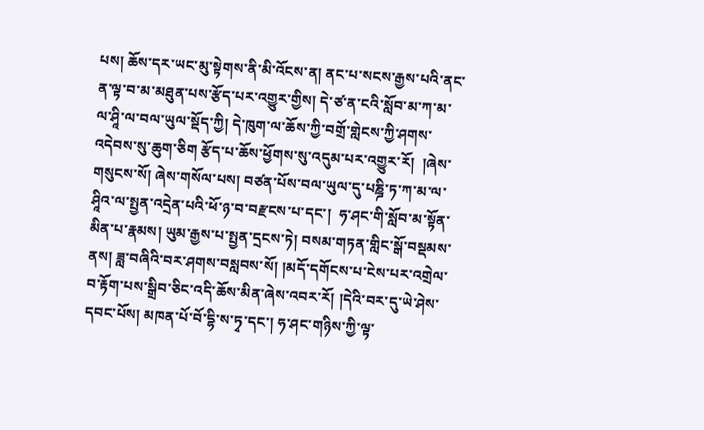པས། ཆོས་དར་ཡང་མུ་སྟེགས་ནི་མི་འོངས་ན། ནང་པ་སངས་རྒྱས་པའི་ནང་ན་ལྟ་བ་མ་མཐུན་པས་རྩོད་པར་འགྱུར་གྱིས། དེ་ཙ་ན་ངའི་སློབ་མ་ཀ་མ་ལ་ཤཱི་ལ་བལ་ཡུལ་སྡོད་ཀྱི། དེ་ཁུག་ལ་ཆོས་ཀྱི་བགྲོ་གླེངས་ཀྱི་ཤགས་འདེབས་སུ་ཆུག་ཅིག རྩོད་པ་ཆོས་ཕྱོགས་སུ་འདུམ་པར་འགྱུར་རོ།  །ཞེས་གསུངས་སོ། ཞེས་གསོལ་པས། བཙན་པོས་བལ་ཡུལ་དུ་པཎྜི་ཏ་ཀ་མ་ལ་ཤཱིའ་ལ་སྤྱན་འདྲེན་པའི་ཕོ་ཉ་བ་བརྫངས་པ་དང་།  ཧ་ཤང་གི་སློབ་མ་སྟོན་མིན་པ་རྣམས། ཡུམ་རྒྱས་པ་སྤྱན་དྲངས་ཏེ། བསམ་གཏན་གླིང་སྒོ་བསྡམས་ནས། ཟླ་བཞིའི་བར་ཤགས་བསླབས་སོ། །མདོ་དགོངས་པ་ངེས་པར་འགྲེལ་བ་རྟོག་པས་སྒྲིབ་ཅིང་འདི་ཆོས་མིན་ཞེས་འབར་རོ། །དེའི་བར་དུ་ཡེ་ཤེས་དབང་པོས། མཁན་པོ་བོ་དྷི་ས་ཏྭ་དང་། ཧ་ཤང་གཉིས་ཀྱི་ལྟ་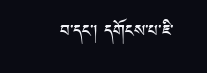བ་དང་། དགོངས་པ་ཇི་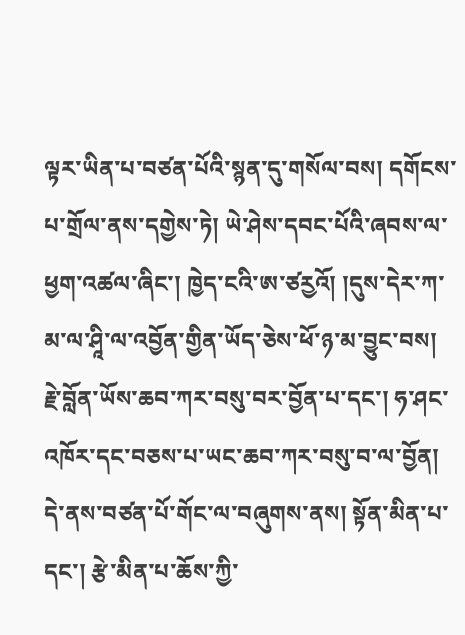ལྟར་ཡིན་པ་བཙན་པོའི་སྙན་དུ་གསོལ་བས། དགོངས་པ་གྲོལ་ནས་དགྱེས་ཏེ། ཡེ་ཤེས་དབང་པོའི་ཞབས་ལ་ཕྱག་འཚལ་ཞིང་། ཁྱེད་ངའི་ཨ་ཙརྱའོ། །དུས་དེར་ཀ་མ་ལ་ཤཱི་ལ་འབྱོན་གྱིན་ཡོད་ཅེས་ཕོ་ཉ་མ་བྱུང་བས། རྗེ་བློན་ཡོས་ཆབ་ཀར་བསུ་བར་བྱོན་པ་དང་། ཧ་ཤང་འཁོར་དང་བཅས་པ་ཡང་ཆབ་ཀར་བསུ་བ་ལ་བྱོན། དེ་ནས་བཙན་པོ་གོང་ལ་བཞུགས་ནས། སྟོན་མིན་པ་དང་། རྩེ་མིན་པ་ཆོས་ཀྱི་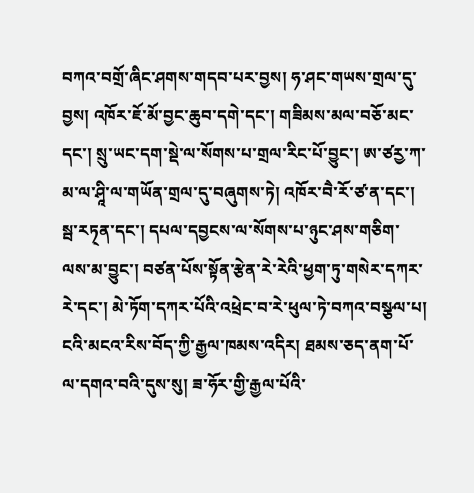བཀའ་བགྲོ་ཞིང་ཤགས་གདབ་པར་བྱས། ཧ་ཤང་གཡས་གྲལ་དུ་བྱས། འཁོར་ཇོ་མོ་བྱང་ཆུབ་དགེ་དང་། གཟིམས་མལ་བཅོ་མང་དང་། སྲུ་ཡང་དག་སྡེ་ལ་སོགས་པ་གྲལ་རིང་པོ་བྱུང་། ཨ་ཙརྱ་ཀ་མ་ལ་ཤཱི་ལ་གཡོན་གྲལ་དུ་བཞུགས་ཏེ། འཁོར་བཻ་རོ་ཙ་ན་དང་། སྦ་རཏ྄ན་དང་། དཔལ་དབྱངས་ལ་སོགས་པ་ཉུང་ཤས་གཅིག་ལས་མ་བྱུང་། བཙན་པོས་སྟོན་རྩེན་རེ་རེའི་ཕྱག་ཏུ་གསེར་དཀར་རེ་དང་། མེ་ཏོག་དཀར་པོའི་འཕྲེང་བ་རེ་ཕུལ་ཏེ་བཀའ་བསྩལ་པ། ངའི་མངའ་རིས་བོད་ཀྱི་རྒྱལ་ཁམས་འདིར། ཐམས་ཅད་ནག་པོ་ལ་དགའ་བའི་དུས་སུ། ཟ་ཧོར་གྱི་རྒྱལ་པོའི་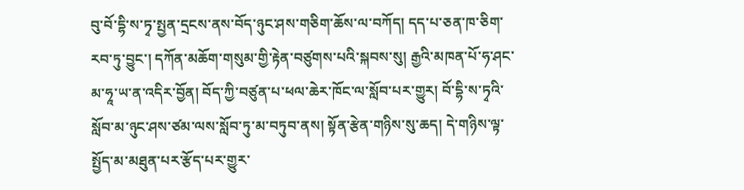བུ་བོ་དྷི་ས་ཏྭ་སྤྱན་དྲངས་ནས་བོད་ཉུང་ཤས་གཅིག་ཆོས་ལ་བཀོད། དད་པ་ཅན་ཁ་ཅིག་རབ་ཏུ་བྱུང་། དཀོན་མཆོག་གསུམ་གྱི་རྟེན་བཙུགས་པའི་སྐབས་སུ། རྒྱའི་མཁན་པོ་ཧ་ཤང་མ་ཧཱ་ཡ་ན་འདིར་བྱོན། བོད་ཀྱི་བཙུན་པ་ཕལ་ཆེར་ཁོང་ལ་སློབ་པར་གྱུར། བོ་དྷི་ས་ཏྭའི་སློབ་མ་ཉུང་ཤས་ཙམ་ལས་སློབ་ཏུ་མ་བཏུབ་ནས། སྟོན་རྩེན་གཉིས་སུ་ཆད། དེ་གཉིས་ལྟ་སྤྱོད་མ་མཐུན་པར་རྩོད་པར་གྱུར་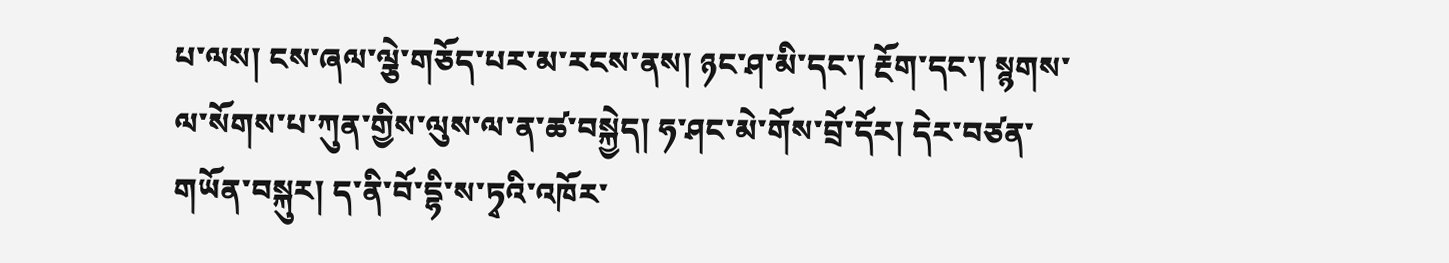པ་ལས། ངས་ཞལ་ལྕེ་གཅོད་པར་མ་རངས་ནས། ཉང་ཤ་མི་དང་། རྔོག་དང་། སྙགས་ལ་སོགས་པ་ཀུན་གྱིས་ལུས་ལ་ན་ཚ་བསྐྱེད། ཧ་ཤང་མེ་གོས་བྲོ་དོར། དེར་བཙན་གཡོན་བསྐུར། ད་ནི་བོ་དྷི་ས་ཏྭའི་འཁོར་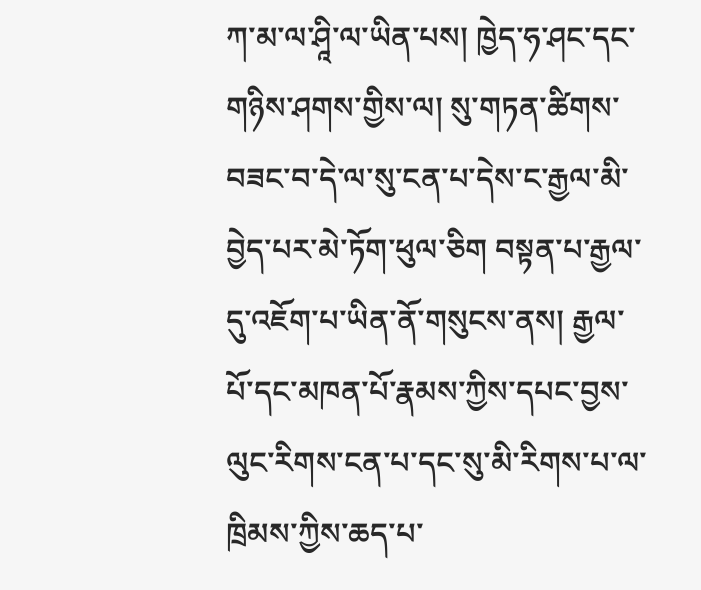ཀ་མ་ལ་ཤཱི་ལ་ཡིན་པས། ཁྱེད་ཧ་ཤང་དང་གཉིས་ཤགས་གྱིས་ལ། སུ་གཏན་ཚིགས་བཟང་བ་དེ་ལ་སུ་ངན་པ་དེས་ང་རྒྱལ་མི་བྱེད་པར་མེ་ཏོག་ཕུལ་ཅིག བསྟན་པ་རྒྱལ་དུ་འཇོག་པ་ཡིན་ནོ་གསུངས་ནས། རྒྱལ་པོ་དང་མཁན་པོ་རྣམས་ཀྱིས་དཔང་བྱས་ལུང་རིགས་ངན་པ་དང་སུ་མི་རིགས་པ་ལ་ཁྲིམས་ཀྱིས་ཆད་པ་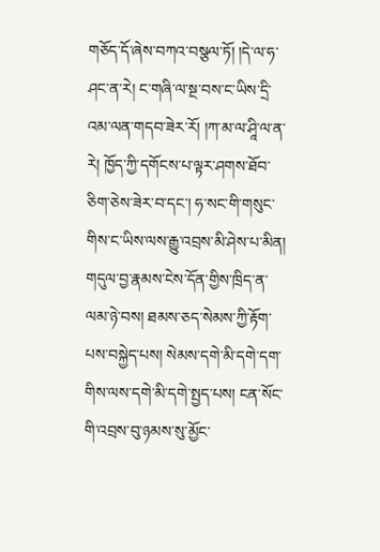གཅོད་དོ་ཞེས་བཀའ་བསྩལ་ཏོ། །དེ་ལ་ཧ་ཤང་ན་རེ། ང་གཞི་ལ་སྔ་བས་ང་ཡིས་དྲི་འམ་ལན་གདབ་ཟེར་རོ། །ཀ་མ་ལ་ཤཱི་ལ་ན་རེ། ཁྱོད་ཀྱི་དགོངས་པ་ལྟར་ཤགས་ཐོབ་ཅིག་ཅེས་ཟེར་བ་དང་། ཧ་སང་གི་གསུང་གིས་ང་ཡིས་ལས་རྒྱུ་འབྲས་མི་ཤེས་པ་མིན། གདུལ་བྱ་རྣམས་ངེས་དོན་གྱིས་ཁྲིད་ན་ལམ་ཉེ་བས། ཐམས་ཅད་སེམས་ཀྱི་རྟོག་པས་བསྐྱེད་པས། སེམས་དགེ་མི་དགེ་དག་གིས་ལས་དགེ་མི་དགེ་སྤྱད་པས། ངན་སོང་གི་འབྲས་བུ་ཉམས་སུ་མྱོང་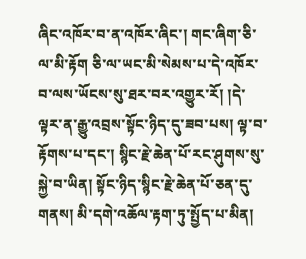ཞིང་འཁོར་བ་ན་འཁོར་ཞིང་། གང་ཞིག་ཅི་ལ་མི་རྟོག ཅི་ལ་ཡང་མི་སེམས་པ་དེ་འཁོར་བ་ལས་ཡོངས་སུ་ཐར་བར་འགྱུར་རོ། །དེ་ལྟར་ན་རྒྱུ་འབྲས་སྟོང་ཉིད་དུ་ཟབ་པས། ལྟ་བ་རྟོགས་པ་དང་། སྙིང་རྗེ་ཆེན་པོ་རང་ཤུགས་སུ་སྐྱེ་བ་ཡིན། སྟོང་ཉིད་སྙིང་རྗེ་ཆེན་པོ་ཅན་དུ་གནས། མི་དགེ་འཆོལ་རྟག་ཏུ་སྤྱོད་པ་མིན།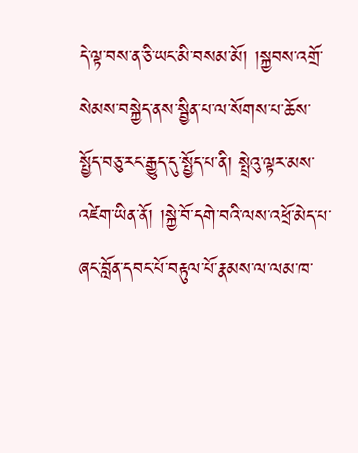དེ་ལྟ་བས་ན་ཅི་ཡང་མི་བསམ་མོ། །སྐྱབས་འགྲོ་སེམས་བསྐྱེད་ནས་སྦྱིན་པ་ལ་སོགས་པ་ཆོས་སྤྱོད་བཅུ་རང་རྒྱུད་དུ་སྤྱོད་པ་ནི། སྤྲེའུ་ལྟར་མས་འཛེག་ཡིན་ནོ། །སྐྱེ་བོ་དགེ་བའི་ལས་འཕྲོ་མེད་པ་ཞང་བློན་དབང་པོ་བརྟུལ་པོ་རྣམས་ལ་ལམ་ཁ་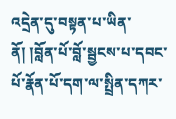འདྲེན་དུ་བསྟན་པ་ཡིན་ནོ། །བློན་པོ་བློ་སྦྱངས་པ་དབང་པོ་རྣོན་པོ་དག་ལ་སྤྲིན་དཀར་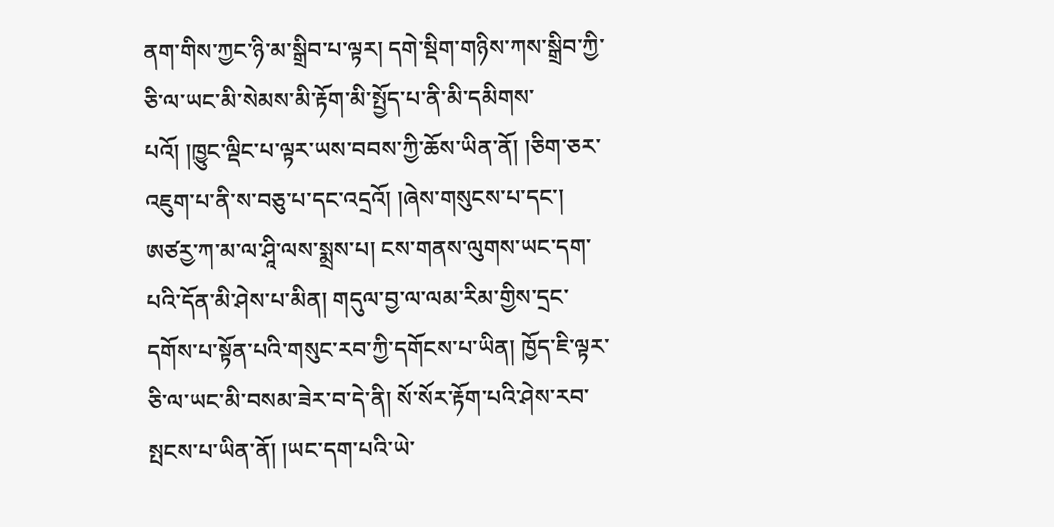ནག་གིས་ཀྱང་ཉི་མ་སྒྲིབ་པ་ལྟར། དགེ་སྡིག་གཉིས་ཀས་སྒྲིབ་ཀྱི་ཅི་ལ་ཡང་མི་སེམས་མི་རྟོག་མི་སྤྱོད་པ་ནི་མི་དམིགས་པའོ། །ཁྱུང་ལྡིང་པ་ལྟར་ཡས་བབས་ཀྱི་ཆོས་ཡིན་ནོ། །ཅིག་ཅར་འཇུག་པ་ནི་ས་བཅུ་པ་དང་འདྲའོ། །ཞེས་གསུངས་པ་དང་། ཨཙརྱ་ཀ་མ་ལ་ཤཱི་ལས་སྨྲས་པ། ངས་གནས་ལུགས་ཡང་དག་པའི་དོན་མི་ཤེས་པ་མིན། གདུལ་བྱ་ལ་ལམ་རིམ་གྱིས་དྲང་དགོས་པ་སྟོན་པའི་གསུང་རབ་ཀྱི་དགོངས་པ་ཡིན། ཁྱོད་ཇི་ལྟར་ཅི་ལ་ཡང་མི་བསམ་ཟེར་བ་དེ་ནི། སོ་སོར་རྟོག་པའི་ཤེས་རབ་སྤངས་པ་ཡིན་ནོ། །ཡང་དག་པའི་ཡེ་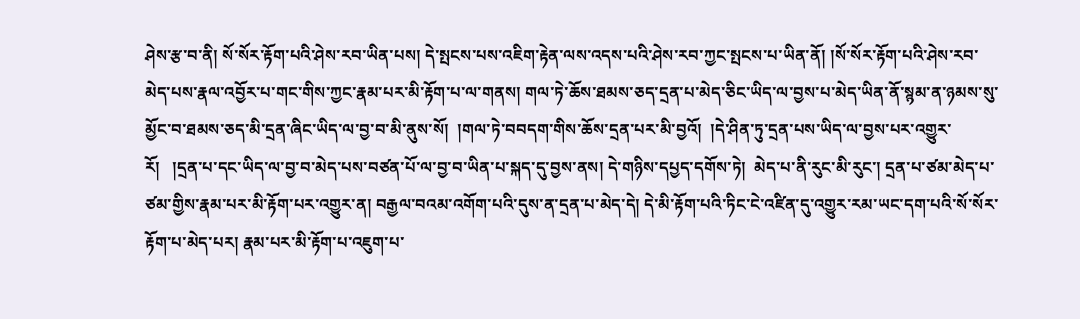ཤེས་རྩ་བ་ནི། སོ་སོར་རྟོག་པའི་ཤེས་རབ་ཡིན་པས། དེ་སྤངས་པས་འཇིག་རྟེན་ལས་འདས་པའི་ཤེས་རབ་ཀྱང་སྤངས་པ་ཡིན་ནོ། །སོ་སོར་རྟོག་པའི་ཤེས་རབ་མེད་པས་རྣལ་འབྱོར་པ་གང་གིས་ཀྱང་རྣམ་པར་མི་རྟོག་པ་ལ་གནས། གལ་ཏེ་ཆོས་ཐམས་ཅད་དྲན་པ་མེད་ཅིང་ཡིད་ལ་བྱས་པ་མེད་ཡིན་ནོ་སྙམ་ན་ཉམས་སུ་མྱོང་བ་ཐམས་ཅད་མི་དྲན་ཞིང་ཡིད་ལ་བྱ་བ་མི་ནུས་སོ།  །གལ་ཏེ་བབདག་གིས་ཆོས་དྲན་པར་མི་བྱའོ།  །དེ་ཤིན་ཏུ་དྲན་པས་ཡིད་ལ་བྱས་པར་འགྱུར་རོ།   །དྲན་པ་དང་ཡིད་ལ་བྱ་བ་མེད་པས་བཙན་པོ་ལ་བྱ་བ་ཡིན་པ་སྐད་དུ་བྱས་ནས། དེ་གཉིས་དཔྱད་དགོས་ཏེ།  མེད་པ་ནི་རུང་མི་རུང་། དྲན་པ་ཙམ་མེད་པ་ཙམ་གྱིས་རྣམ་པར་མི་རྟོག་པར་འགྱུར་ན། བརྒྱལ་བའམ་འགོག་པའི་དུས་ན་དྲན་པ་མེད་དེ། དེ་མི་རྟོག་པའི་ཏིང་ངེ་འཛིན་དུ་འགྱུར་རམ་ཡང་དག་པའི་སོ་སོར་རྟོག་པ་མེད་པར། རྣམ་པར་མི་རྟོག་པ་འཇུག་པ་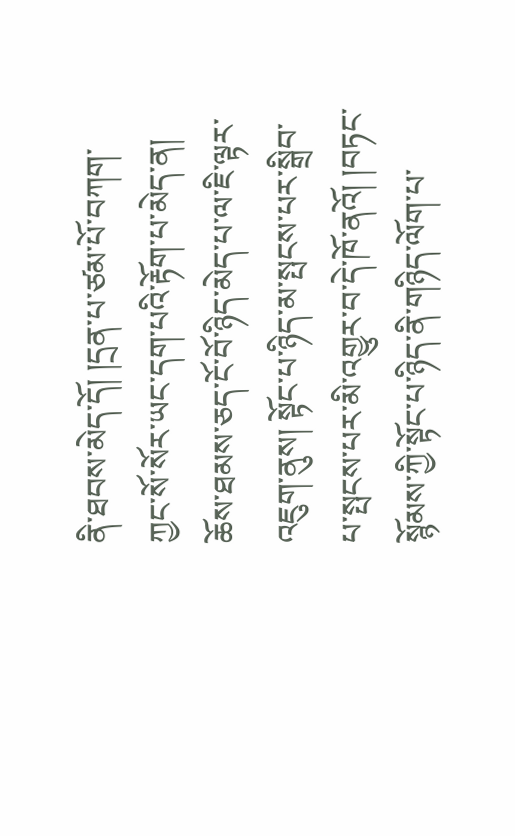ནི་ཐབས་མེད་དོ། །དྲན་པ་ཙམ་པོ་བཀག་ཀྱང་སོ་སོར་ཡང་དག་པའི་རྟོག་པ་མེད་ན། ཆོས་ཐམས་ཅད་ངོ་བོ་ཉིད་མེད་པ་ལ་ཇི་ལྟར་འཇུག་ནུས། སྟོང་པ་ཉིད་མ་སྤངས་པར་སྒྲིབ་པ་སྤངས་པར་མི་འགྱུར་བ་དེ་ཁོ་ནའོ། །བཏང་སྙོམས་ཀྱི་སྟོང་པ་ཉིད་ནི་གཉིད་ལོག་པ་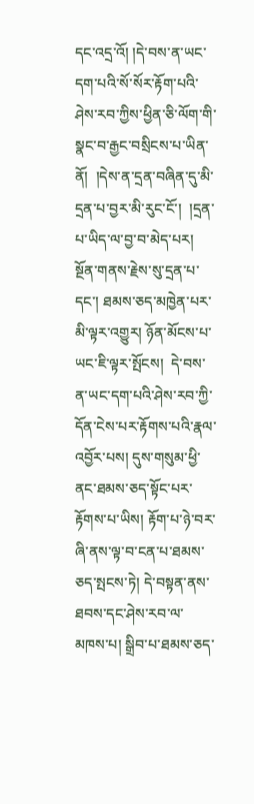དང་འདྲ་འོ། །དེ་བས་ན་ཡང་དག་པའི་སོ་སོར་རྟོག་པའི་ཤེས་རབ་ཀྱིས་ཕྱིན་ཅི་ལོག་གི་སྣང་བ་རྒྱང་བསྲིངས་པ་ཡིན་ནོ།  །དེས་ན་དྲན་བཞིན་དུ་མི་དྲན་པ་བྱར་མི་རུང་ངོ་།  །དྲན་པ་ཡིད་ལ་བྱ་བ་མེད་པར། སྔོན་གནས་རྗེས་སུ་དྲན་པ་དང་། ཐམས་ཅད་མཁྱེན་པར་མི་ལྟར་འགྱུར། ཉོན་མོངས་པ་ཡང་ཇི་ལྟར་སྤོངས།  དེ་བས་ན་ཡང་དག་པའི་ཤེས་རབ་ཀྱི་དོན་ངེས་པར་རྟོགས་པའི་རྣལ་འབྱོར་པས། དུས་གསུམ་ཕྱི་ནང་ཐམས་ཅད་སྟོང་པར་རྟོགས་པ་ཡིས། རྟོག་པ་ཉེ་བར་ཞི་ནས་ལྟ་བ་ངན་པ་ཐམས་ཅད་སྤངས་ཏེ། དེ་བསྟན་ནས་ཐབས་དང་ཤེས་རབ་ལ་མཁས་པ། སྒྲིབ་པ་ཐམས་ཅད་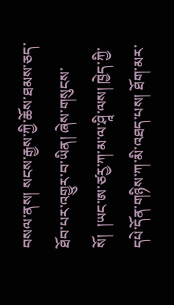བསལ་ནས། སངས་རྒྱས་ཀྱི་ཆོས་ཐམས་ཅད་ཐོབ་པར་འགྱུར་བ་ཡིན། ཞེས་གསུངས་སོ།  །ཡང་ཨ་ཙརྱ་ཀ་མ་ལ་ཤཱི་ལས། ཁྱེད་ཀྱི་དཔེ་དོན་གཉིས་ཀ་མི་འཐད་པས། ཐོག་མར་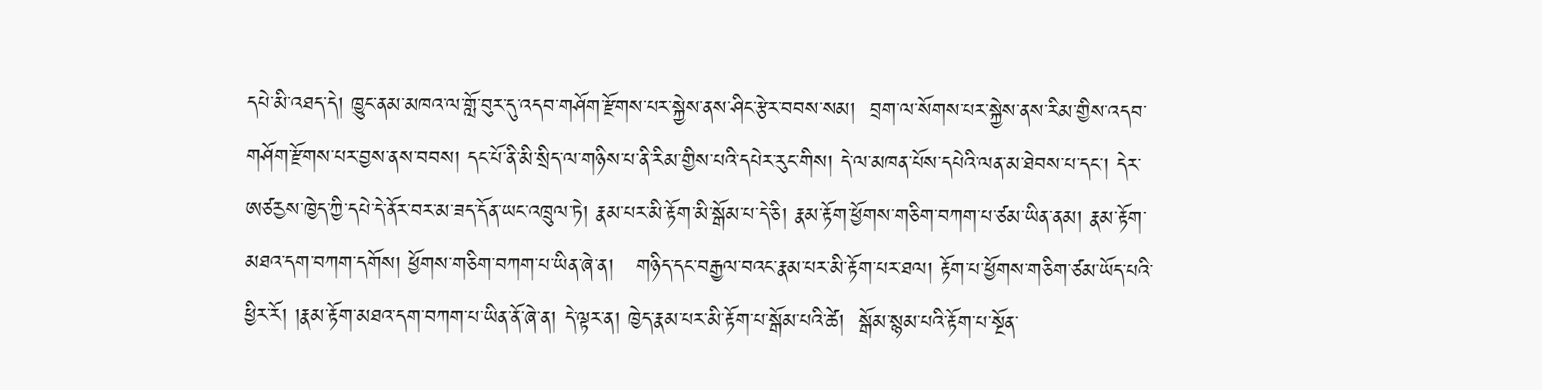དཔེ་མི་འཐད་དེ། ཁྱུང་ནམ་མཁའ་ལ་གློ་བུར་དུ་འདབ་གཤོག་རྫོགས་པར་སྐྱེས་ནས་ཤིང་རྩེར་བབས་སམ།  བྲག་ལ་སོགས་པར་སྐྱེས་ནས་རིམ་གྱིས་འདབ་གཤོག་རྫོགས་པར་བྱས་ནས་བབས། དང་པོ་ནི་མི་སྲིད་ལ་གཉིས་པ་ནི་རིམ་གྱིས་པའི་དཔེར་རུང་གིས། དེ་ལ་མཁན་པོས་དཔེའི་ལན་མ་ཐེབས་པ་དང་། དེར་ཨཙརྱས་ཁྱེད་ཀྱི་དཔེ་དེ་ནོར་བར་མ་ཟད་དོན་ཡང་འཁྲུལ་ཏེ། རྣམ་པར་མི་རྟོག་མི་སྒོམ་པ་དེ་ཅི། རྣམ་རྟོག་ཕྱོགས་གཅིག་བཀག་པ་ཙམ་ཡིན་ནམ། རྣམ་རྟོག་མཐའ་དག་བཀག་དགོས། ཕྱོགས་གཅིག་བཀག་པ་ཡིན་ཞེ་ན།   གཉིད་དང་བརྒྱལ་བའང་རྣམ་པར་མི་རྟོག་པར་ཐལ། རྟོག་པ་ཕྱོགས་གཅིག་ཙམ་ཡོད་པའི་ཕྱིར་རོ། །རྣམ་རྟོག་མཐའ་དག་བཀག་པ་ཡིན་ནོ་ཞེ་ན། དེ་ལྟར་ན། ཁྱེད་རྣམ་པར་མི་རྟོག་པ་སྒོམ་པའི་ཚེ།  སྒོམ་སྙམ་པའི་རྟོག་པ་སྔོན་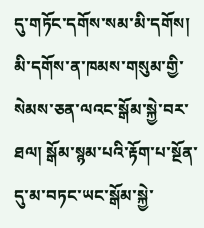དུ་གཏོང་དགོས་སམ་མི་དགོས། མི་དགོས་ན་ཁམས་གསུམ་གྱི་སེམས་ཅན་ལའང་སྒོམ་སྐྱེ་བར་ཐལ། སྒོམ་སྙམ་པའི་རྟོག་པ་སྔོན་དུ་མ་བཏང་ཡང་སྒོམ་སྐྱེ་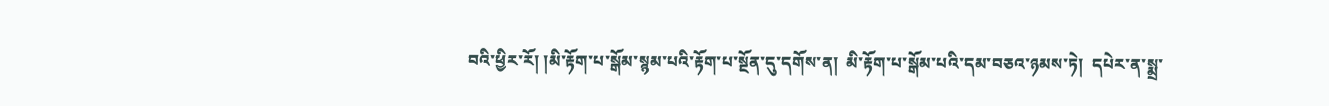བའི་ཕྱིར་རོ། །མི་རྟོག་པ་སྒོམ་སྙམ་པའི་རྟོག་པ་སྔོན་དུ་དགོས་ན།  མི་རྟོག་པ་སྒོམ་པའི་དམ་བཅའ་ཉམས་ཏེ།  དཔེར་ན་སྨྲ་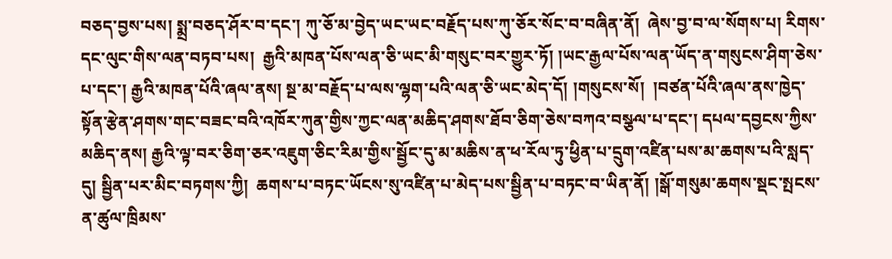བཅད་བྱས་པས། སྨྲ་བཅད་ཤོར་བ་དང་། ཀུ་ཅོ་མ་བྱེད་ཡང་ཡང་བརྗོད་པས་ཀུ་ཅོར་སོང་བ་བཞིན་ནོ།  ཞེས་བྱ་བ་ལ་སོགས་པ། རིགས་དང་ལུང་གིས་ལན་བཏབ་པས།  རྒྱའི་མཁན་པོས་ལན་ཅི་ཡང་མི་གསུང་བར་གྱུར་ཏོ། །ཡང་རྒྱལ་པོས་ལན་ཡོད་ན་གསུངས་ཤིག་ཅེས་པ་དང་། རྒྱའི་མཁན་པོའི་ཞལ་ནས། སྔ་མ་བརྗོད་པ་ལས་ལྷག་པའི་ལན་ཅི་ཡང་མེད་དོ། །གསུངས་སོ།  །བཙན་པོའི་ཞལ་ནས་ཁྱེད་སྟོན་རྩེན་ཤགས་གང་བཟང་བའི་འཁོར་ཀུན་གྱིས་ཀྱང་ལན་མཆིད་ཤགས་ཐོབ་ཅིག་ཅེས་བཀའ་བསྩལ་པ་དང་། དཔལ་དབྱངས་ཀྱིས་མཆིད་ནས། རྒྱའི་ལྟ་བར་ཅིག་ཅར་འཇུག་ཅིང་རིམ་གྱིས་སྦྱོང་དུ་མ་མཆིས་ན་ཕ་རོལ་ཏུ་ཕྱིན་པ་དྲུག་འཛིན་པས་མ་ཆགས་པའི་སླད་དུ། སྦྱིན་པར་མིང་བཏགས་ཀྱི།  ཆགས་པ་བཏང་ཡོངས་སུ་འཛིན་པ་མེད་པས་སྦྱིན་པ་བཏང་བ་ཡིན་ནོ། །སྒོ་གསུམ་ཆགས་སྡང་སྤངས་ན་ཚུལ་ཁྲིམས་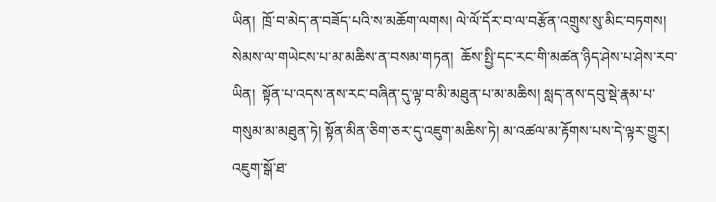ཡིན།  ཁྲོ་བ་མེད་ན་བཟོད་པའི་ས་མཆོག་ལགས། ལེ་ལོ་དོར་བ་ལ་བརྩོན་འགྲུས་སུ་མིང་བཏགས། སེམས་ལ་གཡེངས་པ་མ་མཆིས་ན་བསམ་གཏན།  ཆོས་སྤྱི་དང་རང་གི་མཚན་ཉིད་ཤེས་པ་ཤེས་རབ་ཡིན།  སྟོན་པ་འདས་ནས་རང་བཞིན་དུ་ལྟ་བ་མི་མཐུན་པ་མ་མཆིས། སླད་ནས་དབུ་སྡེ་རྣམ་པ་གསུམ་མ་མཐུན་ཏེ། སྟོན་མིན་ཅིག་ཅར་དུ་འཇུག་མཆིས་ཏེ། མ་འཚལ་མ་རྟོགས་པས་དེ་ལྟར་གྱུར། འཇུག་སྒོ་ཐ་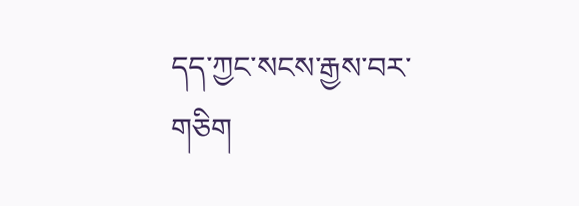དད་ཀྱང་སངས་རྒྱས་བར་གཅིག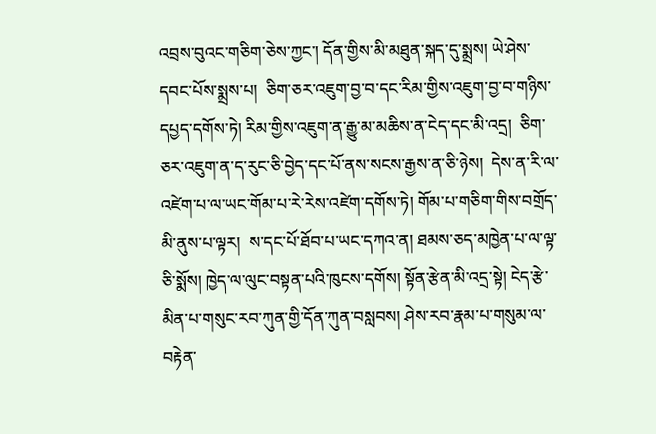འབྲས་བུའང་གཅིག་ཅེས་ཀྱང་། དོན་གྱིས་མི་མཐུན་སྐད་དུ་སྨྲས། ཡེ་ཤེས་དབང་པོས་སྨྲས་པ།  ཅིག་ཅར་འཇུག་བྱ་བ་དང་རིམ་གྱིས་འཇུག་བྱ་བ་གཉིས་དཔྱད་དགོས་ཏེ། རིམ་གྱིས་འཇུག་ན་རྒྱུ་མ་མཆིས་ན་ངེད་དང་མི་འདྲ།  ཅིག་ཅར་འཇུག་ན་ད་རུང་ཅི་བྱེད་དང་པོ་ནས་སངས་རྒྱས་ན་ཅི་ཉེས།  དེས་ན་རི་ལ་འཛེག་པ་ལ་ཡང་གོམ་པ་རེ་རེས་འཛེག་དགོས་ཏེ། གོམ་པ་གཅིག་གིས་བགྲོད་མི་ནུས་པ་ལྟར།  ས་དང་པོ་ཐོབ་པ་ཡང་དཀའ་ན། ཐམས་ཅད་མཁྱེན་པ་ལ་ལྟ་ཅི་སྨོས། ཁྱེད་ལ་ལུང་བསྟན་པའི་ཁུངས་དགོས། སྟོན་རྩེན་མི་འདྲ་སྟེ། ངེད་རྩེ་མིན་པ་གསུང་རབ་ཀུན་གྱི་དོན་ཀུན་བསླབས། ཤེས་རབ་རྣམ་པ་གསུམ་ལ་བརྟེན་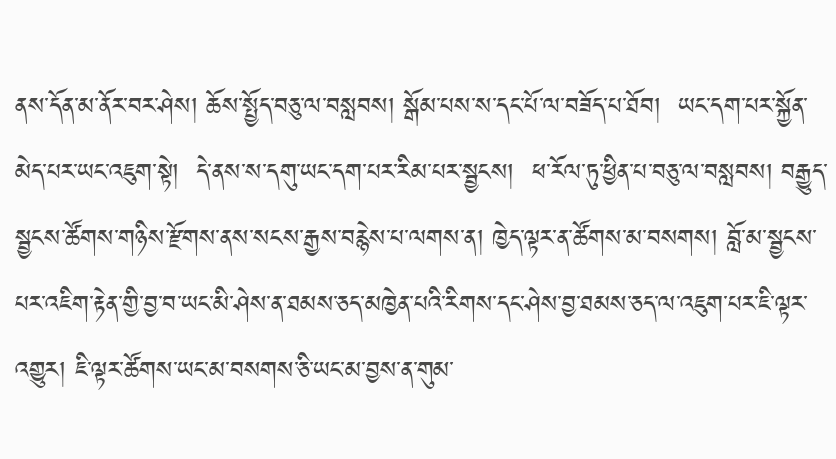ནས་དོན་མ་ནོར་བར་ཤེས། ཆོས་སྤྱོད་བཅུ་ལ་བསླབས། སྒོམ་པས་ས་དང་པོ་ལ་བཟོད་པ་ཐོབ།  ཡང་དག་པར་སྐྱོན་མེད་པར་ཡང་འཇུག་སྟེ།  དེ་ནས་ས་དགུ་ཡང་དག་པར་རིམ་པར་སྦྱངས།  ཕ་རོལ་ཏུ་ཕྱིན་པ་བཅུ་ལ་བསླབས། བརྒྱུད་སྦྱངས་ཚོགས་གཉིས་རྫོགས་ནས་སངས་རྒྱས་བརྙེས་པ་ལགས་ན། ཁྱེད་ལྟར་ན་ཚོགས་མ་བསགས། བློ་མ་སྦྱངས་པར་འཇིག་རྟེན་གྱི་བྱ་བ་ཡང་མི་ཤེས་ན་ཐམས་ཅད་མཁྱེན་པའི་རིགས་དང་ཤེས་བྱ་ཐམས་ཅད་ལ་འཇུག་པར་ཇི་ལྟར་འགྱུར། ཇི་ལྟར་ཚོགས་ཡང་མ་བསགས་ཅི་ཡང་མ་བྱས་ན་གུམ་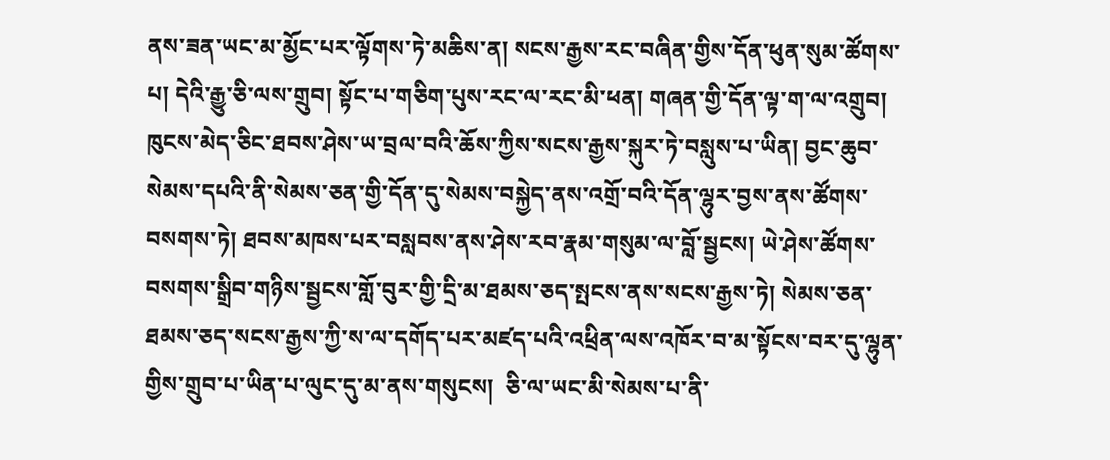ནས་ཟན་ཡང་མ་མྱོང་པར་ལྟོགས་ཏེ་མཆིས་ན། སངས་རྒྱས་རང་བཞིན་གྱིས་དོན་ཕུན་སུམ་ཚོགས་པ། དེའི་རྒྱུ་ཅི་ལས་གྲུབ། སྟོང་པ་གཅིག་པུས་རང་ལ་རང་མི་ཕན། གཞན་གྱི་དོན་ལྟ་ག་ལ་འགྲུབ། ཁུངས་མེད་ཅིང་ཐབས་ཤེས་ཡ་བྲལ་བའི་ཆོས་ཀྱིས་སངས་རྒྱས་སྐུར་ཏེ་བསླུས་པ་ཡིན། བྱང་ཆུབ་སེམས་དཔའི་ནི་སེམས་ཅན་གྱི་དོན་དུ་སེམས་བསྐྱེད་ནས་འགྲོ་བའི་དོན་ལྷུར་བྱས་ནས་ཚོགས་བསགས་ཏེ། ཐབས་མཁས་པར་བསླབས་ནས་ཤེས་རབ་རྣམ་གསུམ་ལ་བློ་སྦྱངས། ཡེ་ཤེས་ཚོགས་བསགས་སྒྲིབ་གཉིས་སྦྱངས་གློ་བུར་གྱི་དྲི་མ་ཐམས་ཅད་སྤངས་ནས་སངས་རྒྱས་ཏེ། སེམས་ཅན་ཐམས་ཅད་སངས་རྒྱས་ཀྱི་ས་ལ་དགོད་པར་མཛད་པའི་འཕྲིན་ལས་འཁོར་བ་མ་སྟོངས་བར་དུ་ལྷུན་གྱིས་གྲུབ་པ་ཡིན་པ་ལུང་དུ་མ་ནས་གསུངས།  ཅི་ལ་ཡང་མི་སེམས་པ་ནི་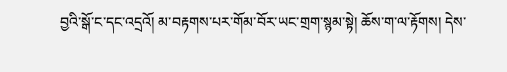བྱའི་སྒོ་ང་དང་འདྲའོ། མ་བརྟགས་པར་གོམ་བོར་ཡང་གྲག་སྙམ་སྟེ། ཆོས་ག་ལ་རྟོགས། དེས་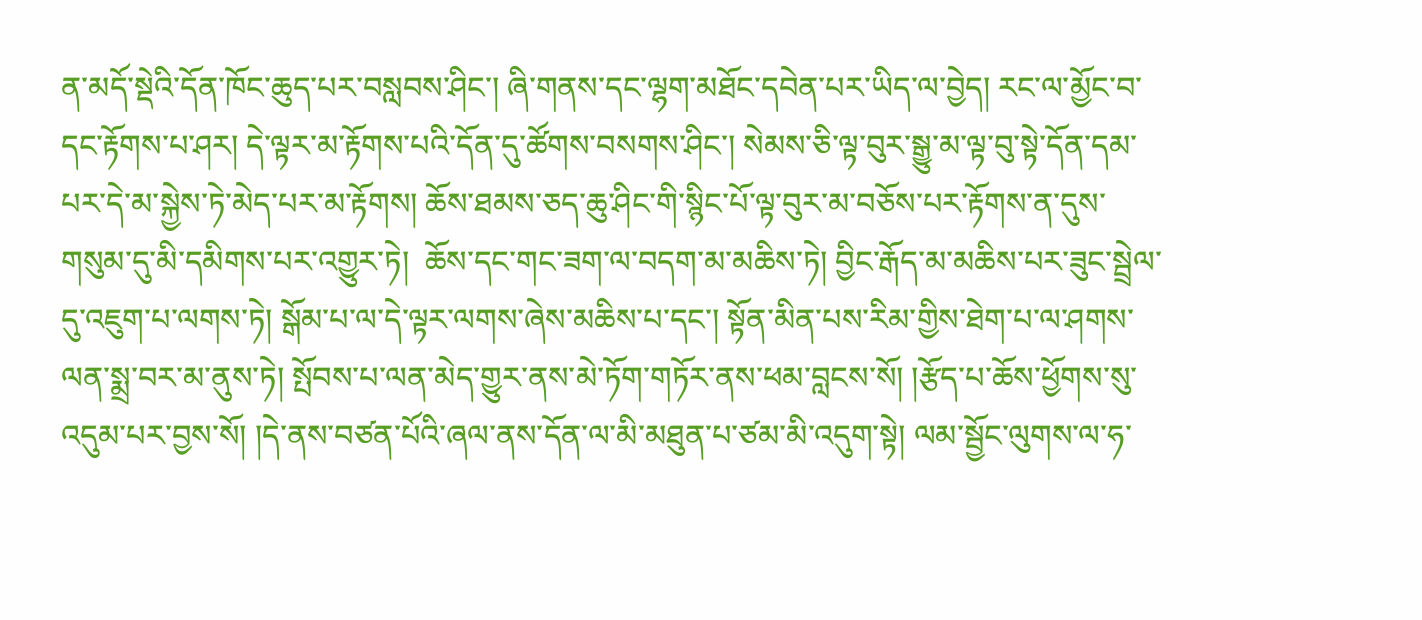ན་མདོ་སྡེའི་དོན་ཁོང་ཆུད་པར་བསླབས་ཤིང་། ཞི་གནས་དང་ལྷག་མཐོང་དབེན་པར་ཡིད་ལ་བྱེད། རང་ལ་མྱོང་བ་དང་རྟོགས་པ་ཤར། དེ་ལྟར་མ་རྟོགས་པའི་དོན་དུ་ཚོགས་བསགས་ཤིང་། སེམས་ཅི་ལྟ་བུར་སྒྱུ་མ་ལྟ་བུ་སྟེ་དོན་དམ་པར་དེ་མ་སྐྱེས་ཏེ་མེད་པར་མ་རྟོགས། ཆོས་ཐམས་ཅད་ཆུ་ཤིང་གི་སྙིང་པོ་ལྟ་བུར་མ་བཅོས་པར་རྟོགས་ན་དུས་གསུམ་དུ་མི་དམིགས་པར་འགྱུར་ཏེ།  ཆོས་དང་གང་ཟག་ལ་བདག་མ་མཆིས་ཏེ། བྱིང་རྒོད་མ་མཆིས་པར་ཟུང་སྦྲེལ་དུ་འཇུག་པ་ལགས་ཏེ། སྒོམ་པ་ལ་དེ་ལྟར་ལགས་ཞེས་མཆིས་པ་དང་། སྟོན་མིན་པས་རིམ་གྱིས་ཐེག་པ་ལ་ཤགས་ལན་སྨྲ་བར་མ་ནུས་ཏེ། སྤོབས་པ་ལན་མེད་གྱུར་ནས་མེ་ཏོག་གཏོར་ནས་ཕམ་བླངས་སོ། །རྩོད་པ་ཆོས་ཕྱོགས་སུ་འདུམ་པར་བྱས་སོ། །དེ་ནས་བཙན་པོའི་ཞལ་ནས་དོན་ལ་མི་མཐུན་པ་ཙམ་མི་འདུག་སྟེ། ལམ་སྦྱོང་ལུགས་ལ་ཧ་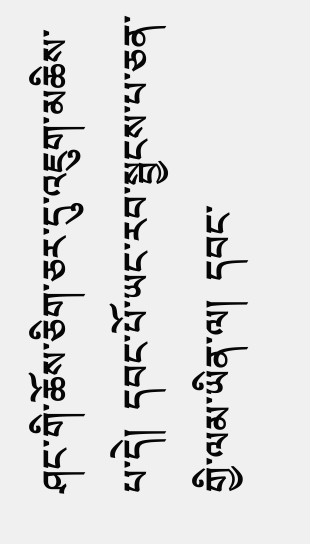ཤང་གི་ཆོས་ཅིག་ཅར་དུ་འཇུག་མཆིས་པ་དེ།  དབང་པོ་ཡང་རབ་སྦྱངས་པ་ཅན་གྱི་ལམ་ཡིན་ལ།  དབང་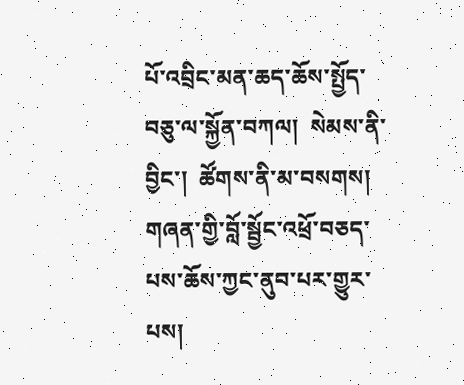པོ་འབྲིང་མན་ཆད་ཆོས་སྤྱོད་བཅུ་ལ་སྐྱོན་བཀལ།  སེམས་ནི་བྱིང་།  ཚོགས་ནི་མ་བསགས། གཞན་གྱི་བློ་སྦྱོང་འཕྲོ་བཅད་པས་ཆོས་ཀྱང་ནུབ་པར་གྱུར་པས།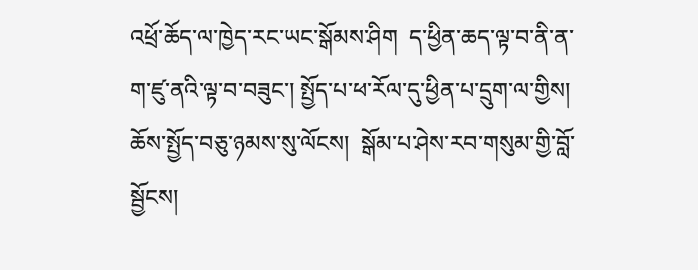འཕྲོ་ཆོད་ལ་ཁྱེད་རང་ཡང་སྒོམས་ཤིག  ད་ཕྱིན་ཆད་ལྟ་བ་ནི་ན་ག་ཛུ་ནའི་ལྟ་བ་བཟུང་། སྤྱོད་པ་ཕ་རོལ་དུ་ཕྱིན་པ་དྲུག་ལ་གྱིས།  ཆོས་སྤྱོད་བཅུ་ཉམས་སུ་ལོངས།  སྒོམ་པ་ཤེས་རབ་གསུམ་གྱི་བློ་སྦྱོངས།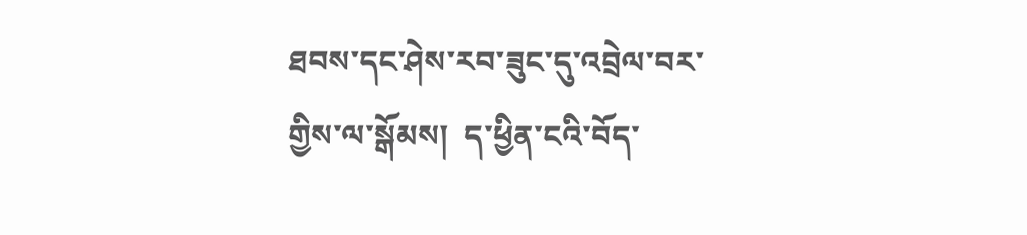ཐབས་དང་ཤེས་རབ་ཟུང་དུ་འབྲེལ་བར་གྱིས་ལ་སྒོམས།  ད་ཕྱིན་ངའི་བོད་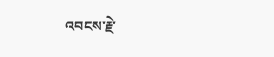འབངས་རྗེ་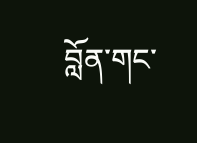བློན་གང་